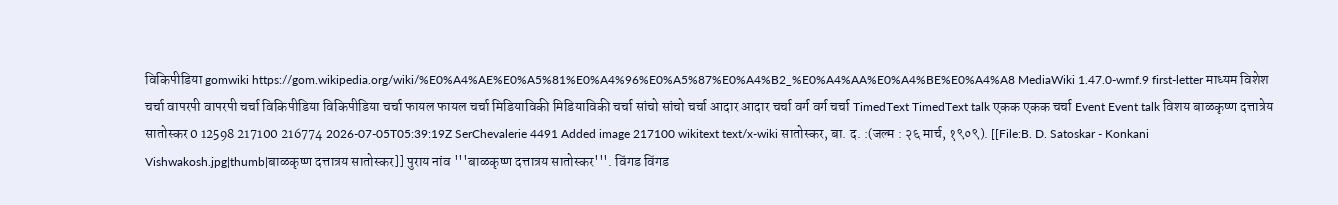विकिपीडिया gomwiki https://gom.wikipedia.org/wiki/%E0%A4%AE%E0%A5%81%E0%A4%96%E0%A5%87%E0%A4%B2_%E0%A4%AA%E0%A4%BE%E0%A4%A8 MediaWiki 1.47.0-wmf.9 first-letter माध्यम विशेश चर्चा वापरपी वापरपी चर्चा विकिपीडिया विकिपीडिया चर्चा फायल फायल चर्चा मिडियाविकी मिडियाविकी चर्चा सांचो सांचो चर्चा आदार आदार चर्चा वर्ग वर्ग चर्चा TimedText TimedText talk एकक एकक चर्चा Event Event talk विशय बाळकृष्ण दत्तात्रेय सातोस्कर 0 12598 217100 216774 2026-07-05T05:39:19Z SerChevalerie 4491 Added image 217100 wikitext text/x-wiki सातोस्कर, बा. द. :(जल्म : २६ मार्च, १९०९). [[File:B. D. Satoskar - Konkani Vishwakosh.jpg|thumb|बाळकृष्ण दत्तात्रय सातोस्कर]] पुराय नांव '''बाळकृष्ण दत्तात्रय सातोस्कर'''. विंगड विंगड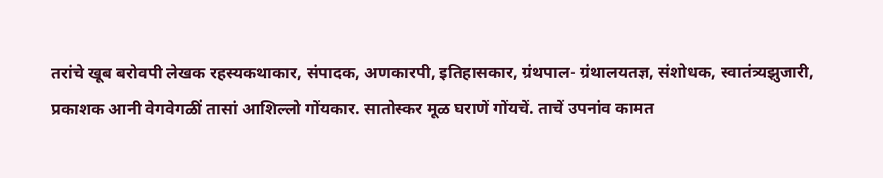तरांचे खूब बरोवपी लेखक रहस्यकथाकार, संपादक, अणकारपी, इतिहासकार, ग्रंथपाल- ग्रंथालयतज्ञ, संशोधक, स्वातंत्र्यझुजारी, प्रकाशक आनी वेगवेगळीं तासां आशिल्लो गोंयकार. सातोस्कर मूळ घराणें गोंयचें. ताचें उपनांव कामत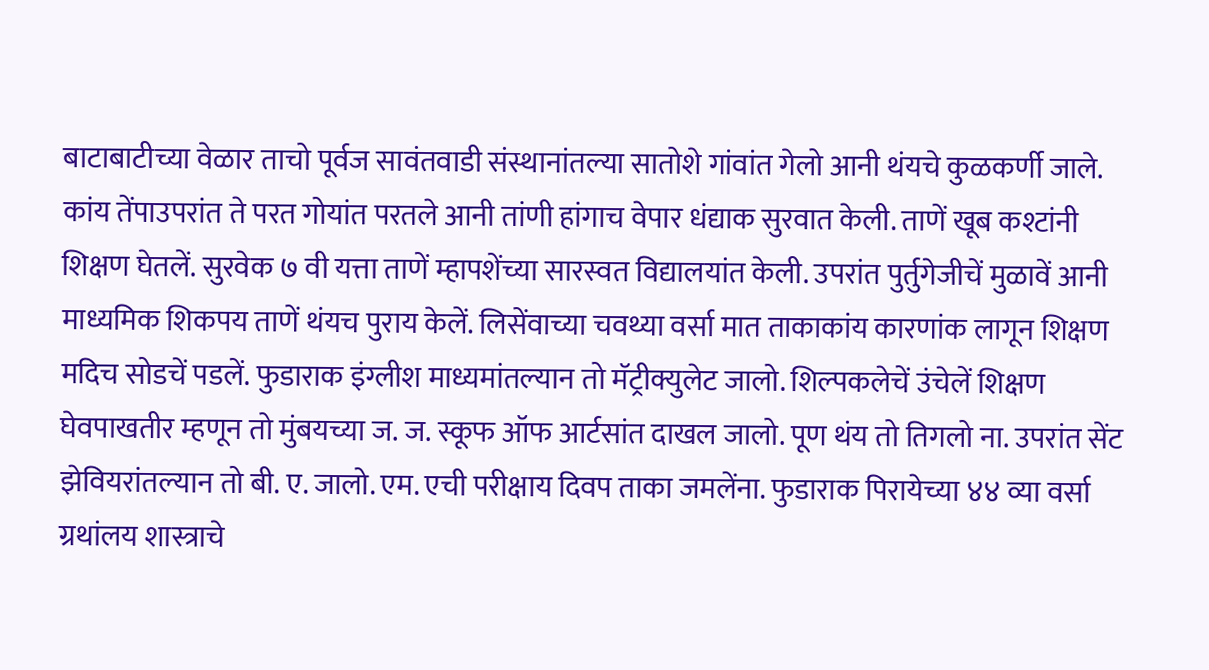बाटाबाटीच्या वेळार ताचो पूर्वज सावंतवाडी संस्थानांतल्या सातोशे गांवांत गेलो आनी थंयचे कुळकर्णी जाले. कांय तेंपाउपरांत ते परत गोयांत परतले आनी तांणी हांगाच वेपार धंद्याक सुरवात केली. ताणें खूब कश्टांनी शिक्षण घेतलें. सुरवेक ७ वी यत्ता ताणें म्हापशेंच्या सारस्वत विद्यालयांत केली. उपरांत पुर्तुगेजीचें मुळावें आनी माध्यमिक शिकपय ताणें थंयच पुराय केलें. लिसेंवाच्या चवथ्या वर्सा मात ताकाकांय कारणांक लागून शिक्षण मदिच सोडचें पडलें. फुडाराक इंग्लीश माध्यमांतल्यान तो मॅट्रीक्युलेट जालो. शिल्पकलेचें उंचेलें शिक्षण घेवपाखतीर म्हणून तो मुंबयच्या ज. ज. स्कूफ ऑफ आर्टसांत दाखल जालो. पूण थंय तो तिगलो ना. उपरांत सेंट झेवियरांतल्यान तो बी. ए. जालो. एम. एची परीक्षाय दिवप ताका जमलेंना. फुडाराक पिरायेच्या ४४ व्या वर्सा ग्रथांलय शास्त्राचे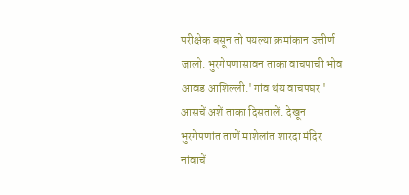परीक्षेक बसून तो पयल्या क्रमांकान उत्तीर्ण जालो. भुरगेपणासावन ताका वाचपाची भोव आवड आशिल्ली.' गांव थंय वाचपघर ' आसचें अशें ताका दिसतालें. देखून भुरगेपणांत ताणें माशेलांत शारदा मंदिर नांवाचें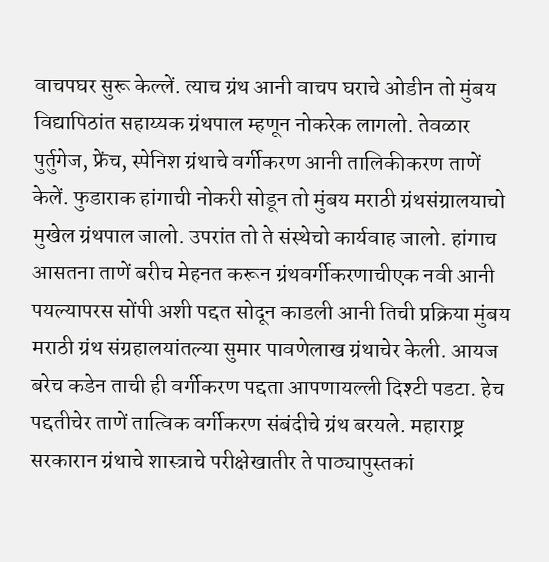वाचपघर सुरू केल्लें. त्याच ग्रंथ आनी वाचप घराचे ओडीन तो मुंबय विद्यापिठांत सहाय्यक ग्रंथपाल म्हणून नोकरेक लागलो. तेवळार पुर्तुगेज, फ्रेंच, स्पेनिश ग्रंथाचे वर्गीकरण आनी तालिकीकरण ताणें केलें. फुडाराक हांगाची नोकरी सोडून तो मुंबय मराठी ग्रंथसंग्रालयाचो मुखेल ग्रंथपाल जालो. उपरांत तो ते संस्थेचो कार्यवाह जालो. हांगाच आसतना ताणें बरीच मेहनत करून ग्रंथवर्गीकरणाचीएक नवी आनी पयल्यापरस सोंपी अशी पद्दत सोदून काडली आनी तिची प्रक्रिया मुंबय मराठी ग्रंथ संग्रहालयांतल्या सुमार पावणेलाख ग्रंथाचेर केली. आयज बरेच कडेन ताची ही वर्गीकरण पद्दता आपणायल्ली दिश्टी पडटा. हेच पद्दतीचेर ताणें तात्विक वर्गीकरण संबंदीचे ग्रंथ बरयले. महाराष्ट्र सरकारान ग्रंथाचे शास्त्राचे परीक्षेखातीर ते पाठ्यापुस्तकां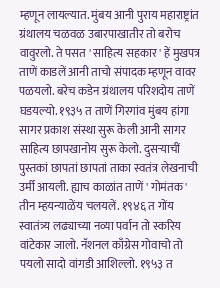म्हणून लायल्यात. मुंबय आनी पुराय महाराष्ट्रांत ग्रंथालय चळवळ उबारपाखातीर तो बरोच वावुरलो. ते पसत ' साहित्य सहकार ' हें मुखपत्र ताणें काडलें आनी ताचो संपादक म्हणून वावर पळयलो. बरेच कडेन ग्रंथालय परिशदोय ताणें घडयल्यो. १९३५ त ताणें गिरगांव मुंबय हांगा सागर प्रकाश संस्था सुरू केली आनी सागर साहित्य छापखानोय सुरू केलो. दुसऱ्याचीं पुस्तकां छापतां छापतां ताका स्वतंत्र लेखनाची उर्मी आयली. ह्याच काळांत ताणें ' गोमंतक ' तीन म्हयन्याळेंय चलयलें. १९४६ त गोंय स्वातंत्र्य लढ्याच्या नव्या पर्वान तो स्करिय वांटेकार जालो. नॅशनल काँग्रेस गोवाचो तो पयलो सादो वांगडी आशिल्लो. १९५३ त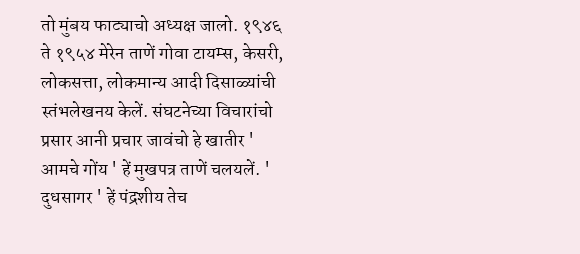तो मुंबय फाट्याचो अध्यक्ष जालो. १९४६ ते १९५४ मेरेन ताणें गोवा टायम्स, केसरी, लोकसत्ता, लोकमान्य आदी दिसाळ्यांची स्तंभलेखनय केलें. संघटनेच्या विचारांचो प्रसार आनी प्रचार जावंचो हे खातीर ' आमचे गोंय ' हें मुखपत्र ताणें चलयलें. ' दुधसागर ' हें पंद्रशीय तेच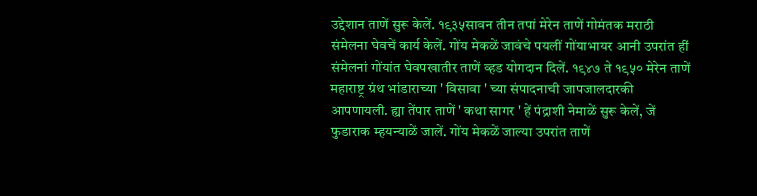उद्देशान ताणें सुरू केलें. १९३५सावन तीन तपां मेरेन ताणें गोमंतक मराठी संमेलना घेवचें कार्य केलें. गोंय मेकळें जावंचे पयलीं गोंयाभायर आनी उपरांत हीं संमेलनां गोंयांत घेवपखातीर ताणें व्हड योगदान दिलें. १९४७ ते १९५० मेरेन ताणें महाराष्ट्र ग्रंथ भांडाराच्या ' विसावा ' च्या संपादनाची जापजालदारकी आपणायली. ह्या तेंपार ताणें ' कथा सागर ' हें पंद्राशी नेमाळें सुरू केलें, जें फुडाराक म्हयन्याळें जालें. गोंय मेकळें जाल्या उपरांत ताणें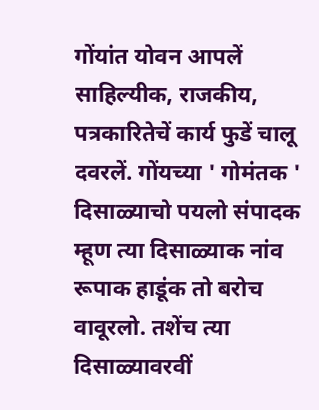गोंयांत योवन आपलें साहिल्यीक, राजकीय, पत्रकारितेचें कार्य फुडें चालू दवरलें. गोंयच्या ' गोमंतक ' दिसाळ्याचो पयलो संपादक म्हूण त्या दिसाळ्याक नांव रूपाक हाडूंक तो बरोच वावूरलो. तशेंच त्या दिसाळ्यावरवीं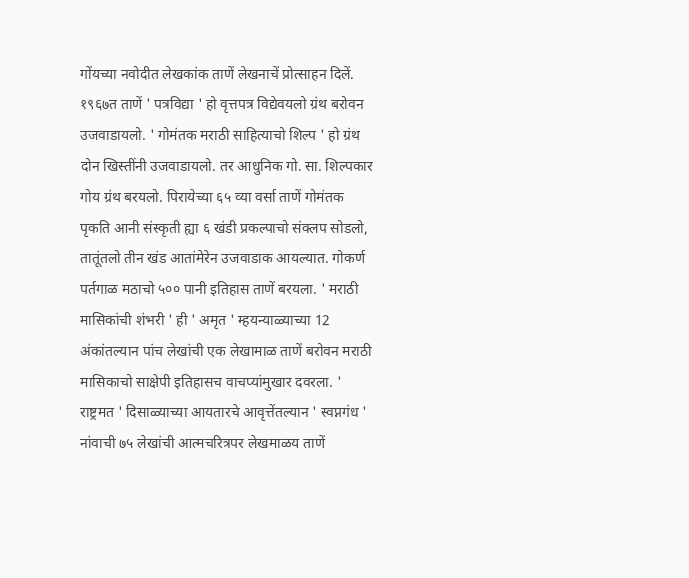गोंयच्या नवोदीत लेखकांक ताणें लेखनाचें प्रोत्साहन दिलें. १९६७त ताणें ' पत्रविद्या ' हो वृत्तपत्र विद्येवयलो ग्रंथ बरोवन उजवाडायलो. ' गोमंतक मराठी साहित्याचो शिल्प ' हो ग्रंथ दोन खिस्तींनी उजवाडायलो. तर आधुनिक गो. सा. शिल्पकार गोय ग्रंथ बरयलो. पिरायेच्या ६५ व्या वर्सा ताणें गोमंतक पृकति आनी संस्कृती ह्या ६ खंडी प्रकल्पाचो संक्लप सोडलो, तातूंतलो तीन खंड आतांमेरेन उजवाडाक आयल्यात. गोकर्ण पर्तगाळ मठाचो ५०० पानी इतिहास ताणें बरयला. ' मराठी मासिकांची शंभरी ' ही ' अमृत ' म्हयन्याळ्याच्या 12 अंकांतल्यान पांच लेखांची एक लेखामाळ ताणें बरोवन मराठी मासिकाचो साक्षेपी इतिहासच वाचप्यांमुखार दवरला. ' राष्ट्रमत ' दिसाळ्याच्या आयतारचे आवृत्तेंतल्यान ' स्वप्नगंध ' नांवाची ७५ लेखांची आत्मचरित्रपर लेखमाळय ताणें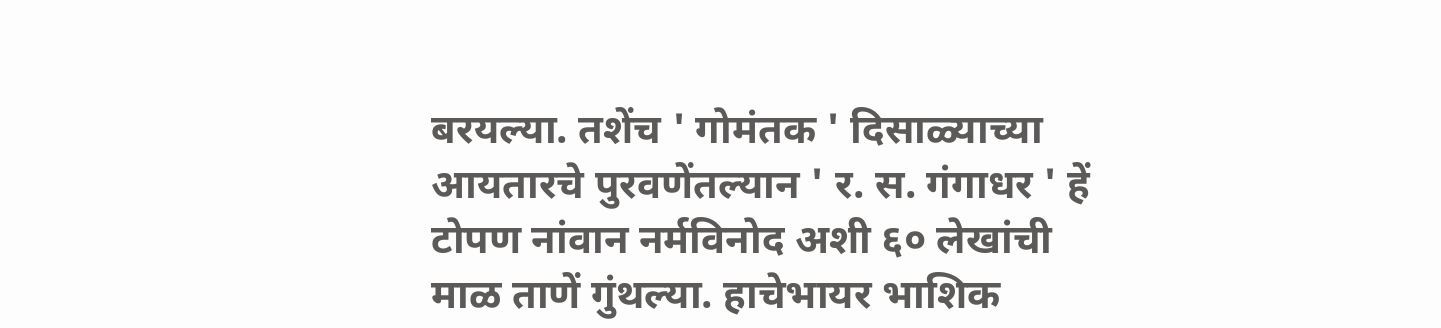बरयल्या. तशेंच ' गोमंतक ' दिसाळ्याच्या आयतारचे पुरवणेंतल्यान ' र. स. गंगाधर ' हें टोपण नांवान नर्मविनोद अशी ६० लेखांची माळ ताणें गुंथल्या. हाचेभायर भाशिक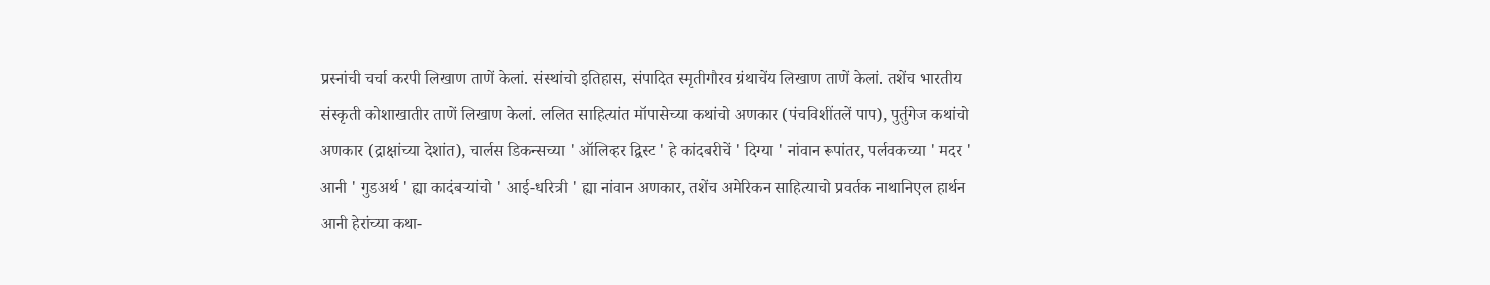प्रस्नांची चर्चा करपी लिखाण ताणें केलां. संस्थांचो इतिहास, संपादित स्मृतीगौरव ग्रंथाचेंय लिखाण ताणें केलां. तशेंच भारतीय संस्कृती कोशाखातीर ताणें लिखाण केलां. ललित साहित्यांत मॉपासेच्या कथांचो अणकार (पंचविशींतलें पाप), पुर्तुगेज कथांचो अणकार (द्राक्षांच्या देशांत), चार्लस डिकन्सच्या ' ऑलिव्हर द्विस्ट ' हे कांदबरीचें ' दिग्या ' नांवान रूपांतर, पर्लवकच्या ' मदर ' आनी ' गुडअर्थ ' ह्या कादंबऱ्यांचो ' आई-धरित्री ' ह्या नांवान अणकार, तशेंच अमेरिकन साहित्याचो प्रवर्तक नाथानिएल हार्थन आनी हेरांच्या कथा-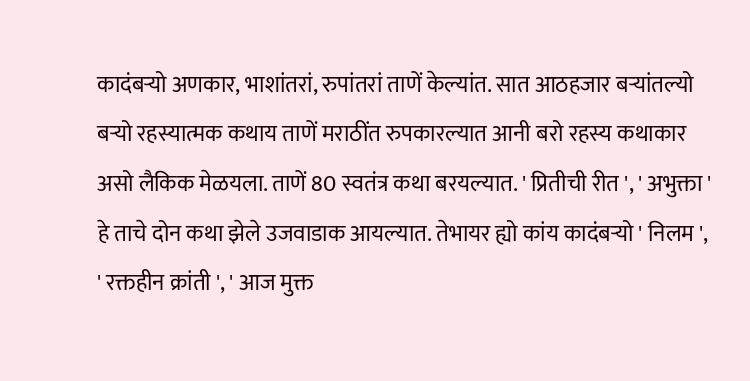कादंबऱ्यो अणकार, भाशांतरां, रुपांतरां ताणें केल्यांत. सात आठहजार बऱ्यांतल्यो बऱ्यो रहस्यात्मक कथाय ताणें मराठींत रुपकारल्यात आनी बरो रहस्य कथाकार असो लैकिक मेळयला. ताणें 80 स्वतंत्र कथा बरयल्यात. ' प्रितीची रीत ', ' अभुक्ता ' हे ताचे दोन कथा झेले उजवाडाक आयल्यात. तेभायर ह्यो कांय कादंबऱ्यो ' निलम ', ' रक्तहीन क्रांती ', ' आज मुक्त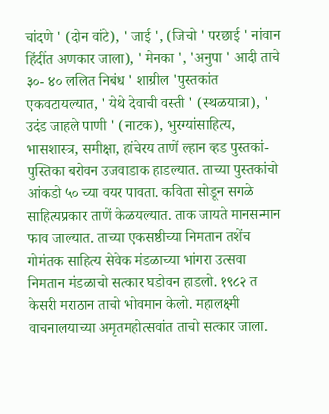चांदणे ' (दोन वांटे), ' जाई ', (जिचो ' परछाई ' नांवान हिंदींत अणकार जाला), ' मेनका ', 'अनुपा ' आदी ताचे ३०- ४० ललित निबंध ' शाग्रील 'पुस्तकांत एकवटायल्यात, ' येथे देवाची वस्ती ' (स्थळयात्रा), ' उदंड जाहले पाणी ' (नाटक), भुरग्यांसाहित्य, भासशास्त्र, समीक्षा, हांचेरय ताणें ल्हान व्हड पुस्तकां- पुस्तिका बरोवन उजवाडाक हाडल्यात. ताच्या पुस्तकांचो आंकडो ५० च्या वयर पावता. कविता सोडून सगळे साहित्यप्रकार ताणें केळयल्यात. ताक जायते मानसन्मान फाव जाल्यात. ताच्या एकसष्ठीच्या निमतान तशेंच गोमंतक साहित्य सेवेक मंडळाच्या भांगरा उत्सवा निमतान मंडळाचो सत्कार घडोवन हाडलो. १९८२ त केसरी मराठान ताचो भोवमान केलो. महालक्ष्मी वाचनालयाच्या अमृतमहोत्सवांत ताचो सत्कार जाला.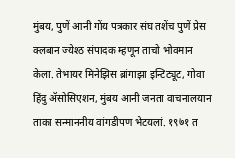मुंबय, पुणें आनी गोंय पत्रकार संघ तशेंच पुणें प्रेस क्लबान ज्येश्ठ संपादक म्हणून ताचो भोवमान केला. तेभायर मिनेझिस ब्रांगाझा इन्टिट्यूट, गोवा हिंदु ॲसोसिएशन, मुंबय आनी जनता वाचनालयान ताका सन्माननीय वांगडीपण भेटयलां. १९७१ त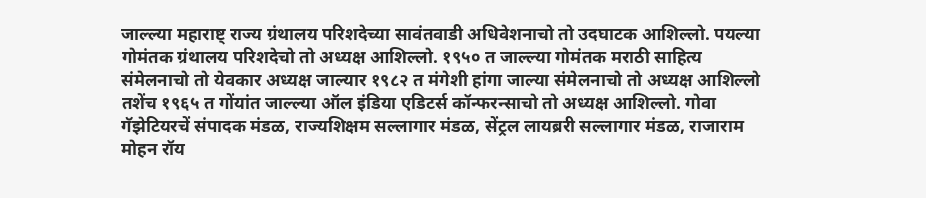जाल्ल्या महाराष्ट् राज्य ग्रंथालय परिशदेच्या सावंतवाडी अधिवेशनाचो तो उदघाटक आशिल्लो. पयल्या गोमंतक ग्रंथालय परिशदेचो तो अध्यक्ष आशिल्लो. १९५० त जाल्ल्या गोमंतक मराठी साहित्य संमेलनाचो तो येवकार अध्यक्ष जाल्यार १९८२ त मंगेशी हांगा जाल्या संमेलनाचो तो अध्यक्ष आशिल्लो तशेंच १९६५ त गोंयांत जाल्ल्या ऑल इंडिया एडिटर्स कॉन्फरन्साचो तो अध्यक्ष आशिल्लो. गोवा गॅझेटियरचें संपादक मंडळ, राज्यशिक्षम सल्लागार मंडळ, सेंट्रल लायब्ररी सल्लागार मंडळ, राजाराम मोहन रॉय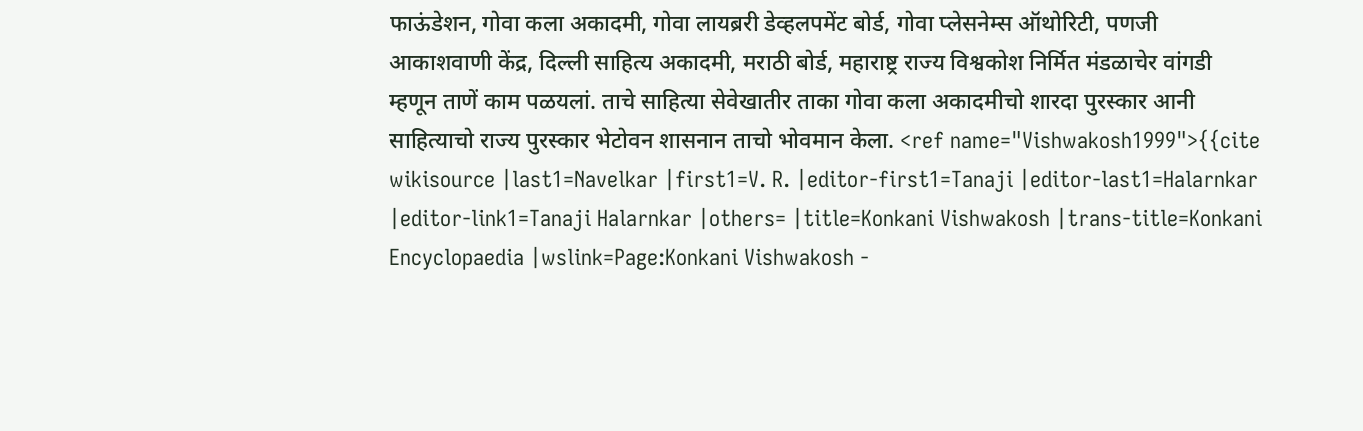फाऊंडेशन, गोवा कला अकादमी, गोवा लायब्ररी डेव्हलपमेंट बोर्ड, गोवा प्लेसनेम्स ऑथोरिटी, पणजी आकाशवाणी केंद्र, दिल्ली साहित्य अकादमी, मराठी बोर्ड, महाराष्ट्र राज्य विश्वकोश निर्मित मंडळाचेर वांगडी म्हणून ताणें काम पळयलां. ताचे साहित्या सेवेखातीर ताका गोवा कला अकादमीचो शारदा पुरस्कार आनी साहित्याचो राज्य पुरस्कार भेटोवन शासनान ताचो भोवमान केला. <ref name="Vishwakosh1999">{{cite wikisource |last1=Navelkar |first1=V. R. |editor-first1=Tanaji |editor-last1=Halarnkar |editor-link1=Tanaji Halarnkar |others= |title=Konkani Vishwakosh |trans-title=Konkani Encyclopaedia |wslink=Page:Konkani Vishwakosh -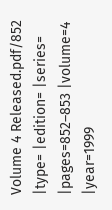Volume 4 Released.pdf/852 |type= |edition= |series= |pages=852–853 |volume=4 |year=1999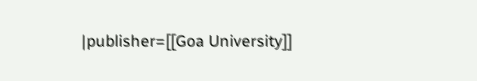|publisher=[[Goa University]]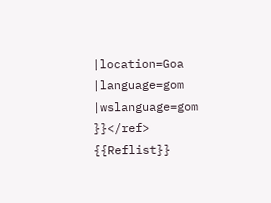|location=Goa |language=gom |wslanguage=gom }}</ref> {{Reflist}}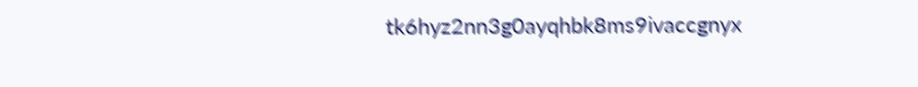tk6hyz2nn3g0ayqhbk8ms9ivaccgnyx